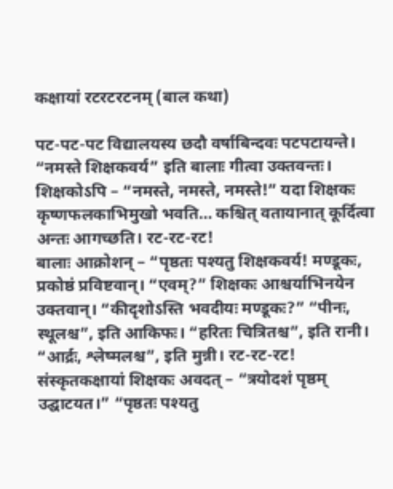कक्षायां रटरटरटनम् (बाल कथा)

पट-पट-पट विद्यालयस्य छदौ वर्षाबिन्दवः पटपटायन्ते। “नमस्ते शिक्षकवर्य” इति बालाः गीत्वा उक्तवन्तः। शिक्षकोऽपि – “नमस्ते, नमस्ते, नमस्ते!” यदा शिक्षकः कृष्णफलकाभिमुखो भवति… कश्चित् वतायानात् कूर्दित्वा अन्तः आगच्छति। रट-रट-रट!
बालाः आक्रोशन् – “पृष्ठतः पश्यतु शिक्षकवर्य! मण्डूकः, प्रकोष्ठं प्रविष्टवान्। “एवम्?” शिक्षकः आश्चर्याभिनयेन उक्तवान्। “कीदृशोऽस्ति भवदीयः मण्डूकः?” “पीनः, स्थूलश्च”, इति आकिफः। “हरितः चित्रितश्च”, इति रानी। “आर्द्रः, श्लेष्मलश्च”, इति मुन्नी। रट-रट-रट!
संस्कृतकक्षायां शिक्षकः अवदत् – “त्रयोदशं पृष्ठम् उद्घाटयत।” “पृष्ठतः पश्यतु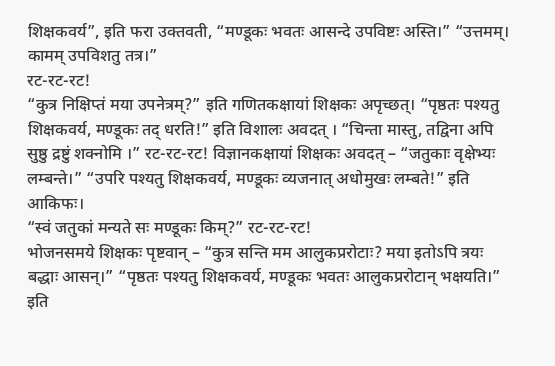शिक्षकवर्य”, इति फरा उक्तवती, “मण्डूकः भवतः आसन्दे उपविष्टः अस्ति।” “उत्तमम्। कामम् उपविशतु तत्र।”
रट-रट-रट!
“कुत्र निक्षिप्तं मया उपनेत्रम्?” इति गणितकक्षायां शिक्षकः अपृच्छत्। “पृष्ठतः पश्यतु शिक्षकवर्य, मण्डूकः तद् धरति!” इति विशालः अवदत् । “चिन्ता मास्तु, तद्विना अपि सुष्ठु द्रष्टुं शक्नोमि ।” रट-रट-रट! विज्ञानकक्षायां शिक्षकः अवदत् – “जतुकाः वृक्षेभ्यः लम्बन्ते।” “उपरि पश्यतु शिक्षकवर्य, मण्डूकः व्यजनात् अधोमुखः लम्बते!” इति आकिफः।
“स्वं जतुकां मन्यते सः मण्डूकः किम्?” रट-रट-रट!
भोजनसमये शिक्षकः पृष्टवान् – “कुत्र सन्ति मम आलुकप्ररोटाः? मया इतोऽपि त्रयः बद्धाः आसन्।” “पृष्ठतः पश्यतु शिक्षकवर्य, मण्डूकः भवतः आलुकप्ररोटान् भक्षयति।” इति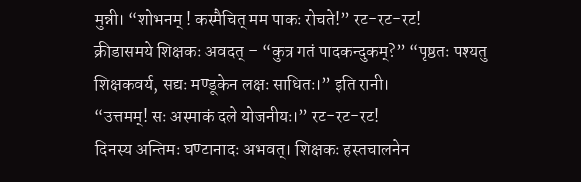मुन्नी। “शोभनम् ! कस्मैचित् मम पाकः रोचते!” रट-रट-रट!
क्रीडासमये शिक्षकः अवदत् – “कुत्र गतं पादकन्दुकम्?” “पृष्ठतः पश्यतु शिक्षकवर्य, सद्यः मण्डूकेन लक्षः साधितः।” इति रानी।
“उत्तमम्! सः अस्माकं दले योजनीयः।” रट-रट-रट!
दिनस्य अन्तिमः घण्टानादः अभवत्। शिक्षकः हस्तचालनेन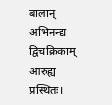बालान् अभिनन्द्य द्विचक्रिकाम् आरुह्य प्रस्थितः।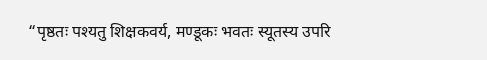“पृष्ठतः पश्यतु शिक्षकवर्य, मण्डूकः भवतः स्यूतस्य उपरि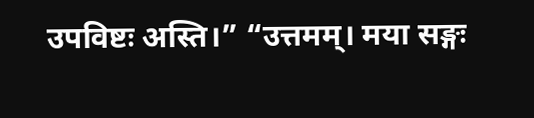उपविष्टः अस्ति।” “उत्तमम्। मया सङ्गः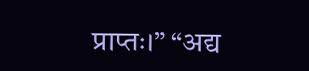प्राप्तः।” “अद्य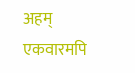अहम् एकवारमपि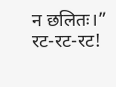न छलितः।” रट-रट-रट!